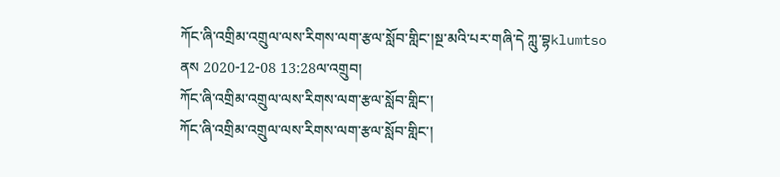ཀོང་ཞི་འགྲིམ་འགྲུལ་ལས་རིགས་ལག་རྩལ་སློབ་གླིང་།སྔ་མའི་པར་གཞི་དེ ཀླུ་བྷklumtso  ནས 2020-12-08 13:28ལ་འགྲུབ།
ཀོང་ཞི་འགྲིམ་འགྲུལ་ལས་རིགས་ལག་རྩལ་སློབ་གླིང་།
ཀོང་ཞི་འགྲིམ་འགྲུལ་ལས་རིགས་ལག་རྩལ་སློབ་གླིང་།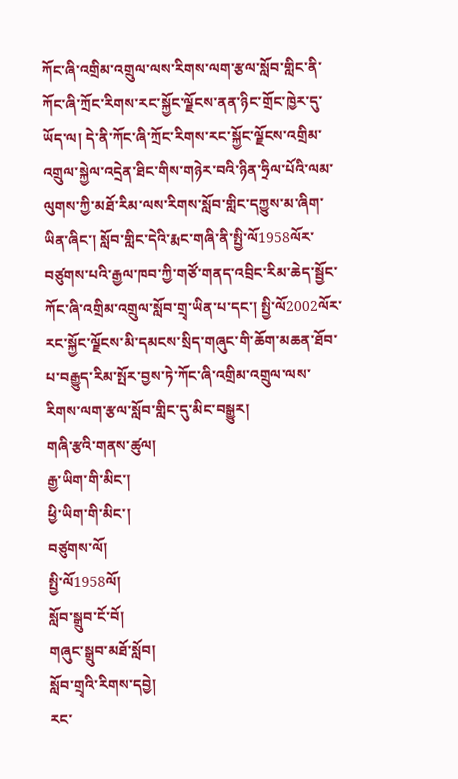ཀོང་ཞི་འགྲིམ་འགྲུལ་ལས་རིགས་ལག་རྩལ་སློབ་གླིང་ནི་ཀོང་ཞི་ཀྲོང་རིགས་རང་སྐྱོང་ལྗོངས་ནན་ཉིང་གྲོང་ཁྱེར་དུ་ཡོད་ལ། དེ་ནི་ཀོང་ཞི་ཀྲོང་རིགས་རང་སྐྱོང་ལྗོངས་འགྲིམ་འགྲུལ་སྐྱེལ་འདྲེན་ཐིང་གིས་གཉེར་བའི་ཉིན་ཧྲིལ་པོའི་ལམ་ལུགས་ཀྱི་མཐོ་རིམ་ལས་རིགས་སློབ་གླིང་དཀྱུས་མ་ཞིག་ཡིན་ཞིང་། སློབ་གླིང་དེའི་རྨང་གཞི་ནི་སྤྱི་ལོ1958ལོར་བཙུགས་པའི་རྒྱལ་ཁབ་ཀྱི་གཙོ་གནད་འབྲིང་རིམ་ཆེད་སྦྱོང་ཀོང་ཞི་འགྲིམ་འགྲུལ་སློབ་གྲྭ་ཡིན་པ་དང་། སྤྱི་ལོ2002ལོར་རང་སྐྱོང་ལྗོངས་མི་དམངས་སྲིད་གཞུང་གི་ཆོག་མཆན་ཐོབ་པ་བརྒྱུད་རིམ་སྤོར་བྱས་ཏེ་ཀོང་ཞི་འགྲིམ་འགྲུལ་ལས་རིགས་ལག་རྩལ་སློབ་གླིང་དུ་མིང་བསྒྱུར།
གཞི་རྩའི་གནས་ཚུལ།
རྒྱ་ཡིག་གི་མིང་།
ཕྱི་ཡིག་གི་མིང་།
བཙུགས་ལོ།
སྤྱི་ལོ1958ལོ།
སློབ་སྒྲུབ་ངོ་བོ།
གཞུང་སྒྲུབ་མཐོ་སློབ།
སློབ་གྲྭའི་རིགས་དབྱེ།
རང་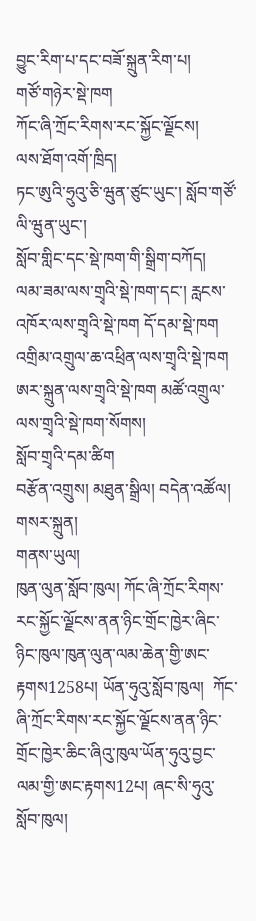བྱུང་རིག་པ་དང་བཟོ་སྐྲུན་རིག་པ།
གཙོ་གཉེར་སྡེ་ཁག
ཀོང་ཞི་ཀྲོང་རིགས་རང་སྐྱོང་ལྗོངས།
ལས་ཐོག་འགོ་ཁྲིད།
ཏང་ཨུའི་ཧྲུའུ་ཅི་ཝུན་ཙུང་ཡུང་། སློབ་གཙོ་ལི་ཝུན་ཡུང་།
སློབ་གླིང་དང་སྡེ་ཁག་གི་སྒྲིག་བཀོད།
ལམ་ཟམ་ལས་གྲྭའི་སྡེ་ཁག་དང་། རླངས་འཁོར་ལས་གྲྭའི་སྡེ་ཁག དོ་དམ་སྡེ་ཁག འགྲིམ་འགྲུལ་ཆ་འཕྲིན་ལས་གྲྭའི་སྡེ་ཁག ཨར་སྐྲུན་ལས་གྲྭའི་སྡེ་ཁག མཚོ་འགྲུལ་ལས་གྲྭའི་སྡེ་ཁག་སོགས།
སློབ་གྲྭའི་དམ་ཚིག
བརྩོན་འགྲུས། མཐུན་སྒྲིལ། བདེན་འཚོལ། གསར་སྐྲུན།
གནས་ཡུལ།
ཁུན་ལུན་སློབ་ཁུལ། ཀོང་ཞི་ཀྲོང་རིགས་རང་སྐྱོང་ལྗོངས་ནན་ཉིང་གྲོང་ཁྱེར་ཞིང་ཉིང་ཁུལ་ཁུན་ལུན་ལམ་ཆེན་གྱི་ཨང་རྟགས1258པ། ཡོན་ཧུའུ་སློབ་ཁུལ།  ཀོང་ཞི་ཀྲོང་རིགས་རང་སྐྱོང་ལྗོངས་ནན་ཉིང་གྲོང་ཁྱེར་ཆིང་ཞིའུ་ཁུལ་ཡོན་ཧུའུ་བྱང་ལམ་གྱི་ཨང་རྟགས12པ། ཞང་སི་ཧུའུ་སློབ་ཁུལ།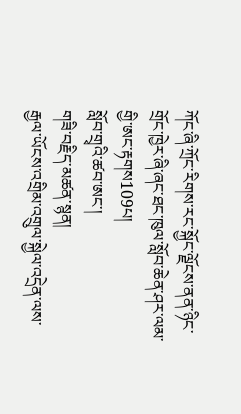ཀོང་ཞི་ཀྲོང་རིགས་རང་སྐྱོང་ལྗོངས་ནན་ཉིང་གྲོང་ཁྱེར་ཞི་ཞང་ཐང་ཁུལ་སློབ་ཆེན་ཤར་ལམ་གྱི་ཨང་རྟགས109པ།
སློབ་གྲྭའི་ཚབ་ཨང་།
གཟི་བརྗིད་མཚན་སྙན།
རྒྱལ་ཡོངས་འགྲིམ་འགྲུལ་སྐྱེལ་འདྲེན་ལས་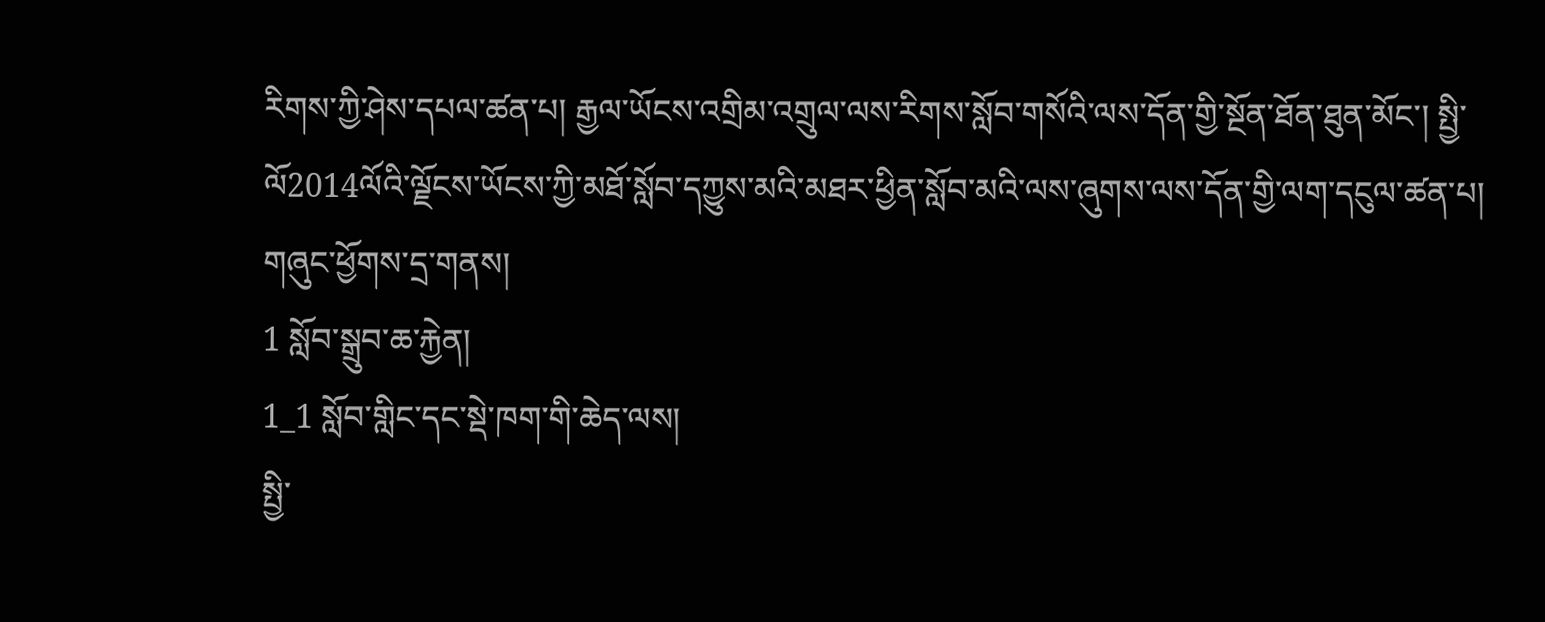རིགས་ཀྱི་ཤེས་དཔལ་ཚན་པ། རྒྱལ་ཡོངས་འགྲིམ་འགྲུལ་ལས་རིགས་སློབ་གསོའི་ལས་དོན་གྱི་སྔོན་ཐོན་ཐུན་མོང་། སྤྱི་ལོ2014ལོའི་ལྗོངས་ཡོངས་ཀྱི་མཐོ་སློབ་དཀྱུས་མའི་མཐར་ཕྱིན་སློབ་མའི་ལས་ཞུགས་ལས་དོན་གྱི་ལག་དངུལ་ཚན་པ།
གཞུང་ཕྱོགས་དྲ་གནས།
1 སློབ་སྒྲུབ་ཆ་རྐྱེན།
1_1 སློབ་གླིང་དང་སྡེ་ཁག་གི་ཆེད་ལས།
སྤྱི་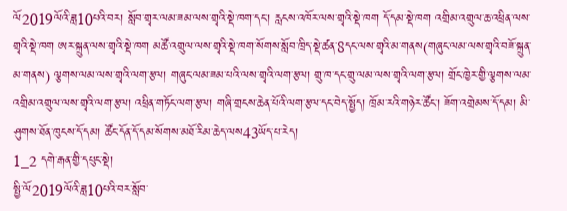ལོ2019ལོའི་ཟླ10པའི་བར། སློབ་གྲྭར་ལམ་ཟམ་ལས་གྲྭའི་སྡེ་ཁག་དང་། རླངས་འཁོར་ལས་གྲྭའི་སྡེ་ཁག དོ་དམ་སྡེ་ཁག འགྲིམ་འགྲུལ་ཆ་འཕྲིན་ལས་གྲྭའི་སྡེ་ཁག ཨར་སྐྲུན་ལས་གྲྭའི་སྡེ་ཁག མཚོ་འགྲུལ་ལས་གྲྭའི་སྡེ་ཁག་སོགས་སློབ་ཁྲིད་སྡེ་ཚན་8དང་ལས་གྲྭའི་མ་གནས(གཞུང་ལམ་ལས་གྲྭའི་བཟོ་སྐྲུན་མ་གནས) ལྕགས་ལམ་ལས་གྲྭའི་ལག་རྩལ། གཞུང་ལམ་ཟམ་པའི་ལས་གྲྭའི་ལག་རྩལ། གྲུ་ཁ་དང་གྲུ་ལམ་ལས་གྲྭའི་ལག་རྩལ། གྲོང་ཁྱེར་གྱི་ལྕགས་ལམ་འགྲིམ་འགྲུལ་ལས་གྲྭའི་ལག་རྩལ། འཕྲིན་གཏོང་ལག་རྩལ། གཞི་གྲངས་ཆེན་པོའི་ལག་རྩལ་དང་བེད་སྤྱོད། ཁྲོམ་རའི་གཉེར་ཚོང་། ཟོག་འགྲེམས་དོ་དམ། མི་ཤུགས་ཐོན་ཁུངས་དོ་དམ། ཚོང་དོན་དོ་དམ་སོགས་མཐོ་རིམ་ཆེད་ལས43ཡོད་པ་རེད།
1_2 དགེ་རྒན་གྱི་དཔུང་སྡེ།
སྤྱི་ལོ2019ལོའི་ཟླ10པའི་བར་སློབ་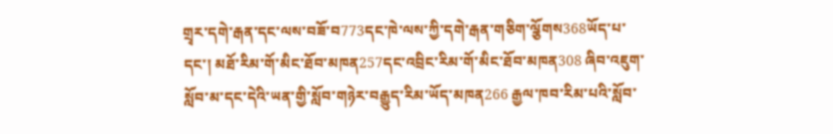གྲྭར་དགེ་རྒན་དང་ལས་བཟོ་བ773དང་ཁེ་ལས་ཀྱི་དགེ་རྒན་གཅིག་ལྕོགས368ཡོད་པ་དང་། མཐོ་རིམ་གོ་མིང་ཐོབ་མཁན257དང་འབྲིང་རིམ་གོ་མིང་ཐོབ་མཁན308 ཞིབ་འཇུག་སློབ་མ་དང་དེའི་ཡན་གྱི་སློབ་གཉེར་བརྒྱུད་རིམ་ཡོད་མཁན266 རྒྱལ་ཁབ་རིམ་པའི་སློབ་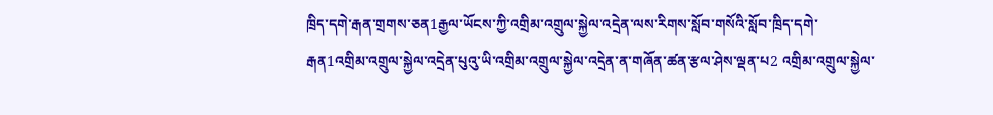ཁྲིད་དགེ་རྒན་གྲགས་ཅན1རྒྱལ་ཡོངས་ཀྱི་འགྲིམ་འགྲུལ་སྐྱེལ་འདྲེན་ལས་རིགས་སློབ་གསོའི་སློབ་ཁྲིད་དགེ་རྒན1འགྲིམ་འགྲུལ་སྐྱེལ་འདྲེན་པུའུ་ཡི་འགྲིམ་འགྲུལ་སྐྱེལ་འདྲེན་ན་གཞོན་ཚན་རྩལ་ཤེས་ལྡན་པ2 འགྲིམ་འགྲུལ་སྐྱེལ་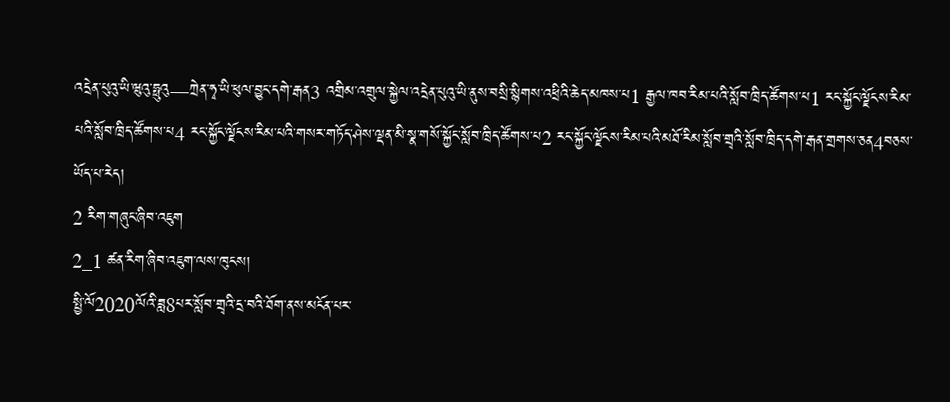འདྲེན་པུའུ་ཡི་ཝུའུ་ཧྥུའུ—ཀྲེན་ཧྭ་ཡི་ཕུལ་བྱུང་དགེ་རྒན3 འགྲིམ་འགྲུལ་སྐྱེལ་འདྲེན་པུའུ་ཡི་ནུས་བསྲི་སྙིགས་འཕྲིའི་ཆེད་མཁས་པ1 རྒྱལ་ཁབ་རིམ་པའི་སློབ་ཁྲིད་ཚོགས་པ1 རང་སྐྱོང་ལྗོངས་རིམ་པའི་སློབ་ཁྲིད་ཚོགས་པ4 རང་སྐྱོང་ལྗོངས་རིམ་པའི་གསར་གཏོད་ཤེས་ལྡན་མི་སྣ་གསོ་སྐྱོང་སློབ་ཁྲིད་ཚོགས་པ2 རང་སྐྱོང་ལྗོངས་རིམ་པའི་མཐོ་རིམ་སློབ་གྲྭའི་སློབ་ཁྲིད་དགེ་རྒན་གྲགས་ཅན4བཅས་ཡོད་པ་རེད།
2 རིག་གཞུང་ཞིབ་འཇུག
2_1 ཚན་རིག་ཞིབ་འཇུག་ལས་ཁུངས།
སྤྱི་ལོ2020ལོའི་ཟླ8པར་སློབ་གྲྭའི་དྲ་བའི་ཐོག་ནས་མངོན་པར་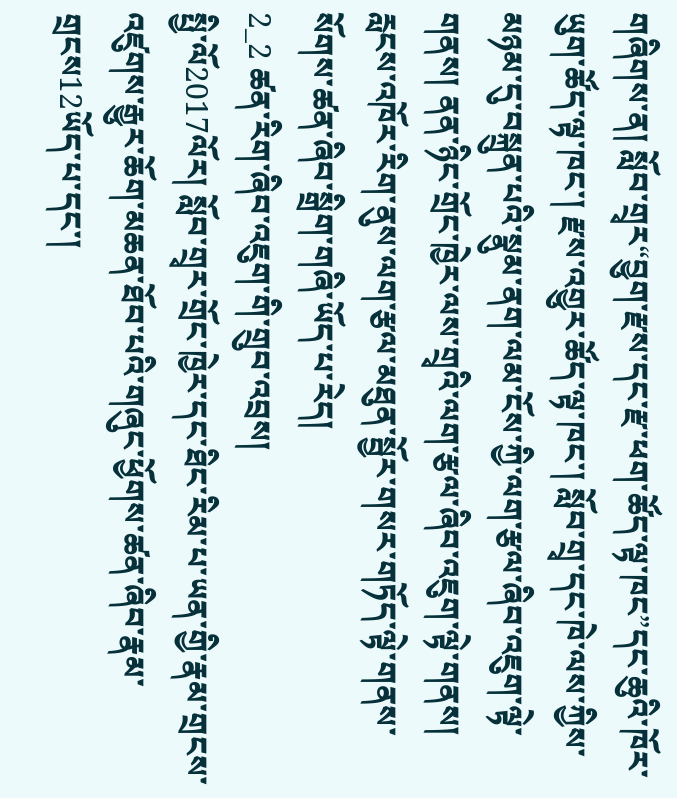གཞིགས་ན། སློབ་གྲྭར“བྱུག་རྫས་དང་རྫ་ཕག་ཚོད་ལྟ་ཁང”དང་ཆུའི་ཁོར་ཡུག་ཚོད་ལྟ་ཁང་། རྫས་འགྱུར་ཚོད་ལྟ་ཁང་། སློབ་གྲྭ་དང་ཁེ་ལས་ཀྱིས་མཉམ་དུ་བསྐྲུན་པའི་སྣུམ་ནག་ལམ་ངོས་ཀྱི་ལག་རྩལ་ཞིབ་འཇུག་ལྟེ་གནས། ནན་ཉིང་གྲོང་ཁྱེར་ལས་གྲྭའི་ལག་རྩལ་ཞིབ་འཇུག་ལྟེ་གནས། རླངས་འཁོར་རིག་ནུས་ལག་རྩལ་མཐུན་སྦྱོར་གསར་གཏོད་ལྟེ་གནས་སོགས་ཚན་ཞིབ་སྒྲིག་གཞི་ཡོད་པ་རེད།
2_2 ཚན་རིག་ཞིབ་འཇུག་གི་གྲུབ་འབྲས།
སྤྱི་ལོ2017ལོར། སློབ་གྲྭར་གྲོང་ཁྱེར་དང་ཐིང་རིམ་པ་ཡན་གྱི་རྣམ་གྲངས་འཛུགས་རྒྱུར་ཆོག་མཆན་ཐོབ་པའི་གཞུང་ཕྱོགས་ཚན་ཞིབ་རྣམ་གྲངས12ཡོད་པ་དང་།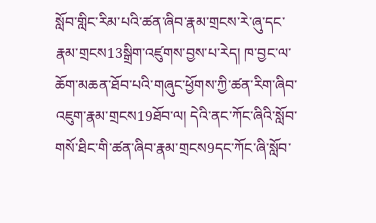སློབ་གླིང་རིམ་པའི་ཚན་ཞིབ་རྣམ་གྲངས་རེ་ཞུ་དང་རྣམ་གྲངས13སྒྲིག་འཛུགས་བྱས་པ་རེད། ཁ་བྱང་ལ་ཆོག་མཆན་ཐོབ་པའི་གཞུང་ཕྱོགས་ཀྱི་ཚན་རིག་ཞིབ་འཇུག་རྣམ་གྲངས19ཐོབ་ལ། དེའི་ནང་ཀོང་ཞིའི་སློབ་གསོ་ཐིང་གི་ཚན་ཞིབ་རྣམ་གྲངས9དང་ཀོང་ཞི་སློབ་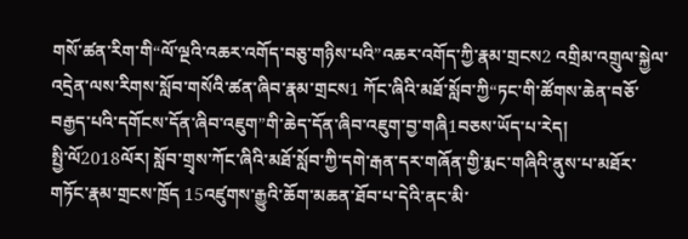གསོ་ཚན་རིག་གི“ལོ་ལྔའི་འཆར་འགོད་བཅུ་གཉིས་པའི”འཆར་འགོད་ཀྱི་རྣམ་གྲངས2 འགྲིམ་འགྲུལ་སྐྱེལ་འདྲེན་ལས་རིགས་སློབ་གསོའི་ཚན་ཞིབ་རྣམ་གྲངས1 ཀོང་ཞིའི་མཐོ་སློབ་ཀྱི“ཏང་གི་ཚོགས་ཆེན་བཅོ་བརྒྱད་པའི་དགོངས་དོན་ཞིབ་འཇུག”གི་ཆེད་དོན་ཞིབ་འཇུག་བྱ་གཞི1བཅས་ཡོད་པ་རེད།
སྤྱི་ལོ2018ལོར། སློབ་གྲྭས་ཀོང་ཞིའི་མཐོ་སློབ་ཀྱི་དགེ་རྒན་དར་གཞོན་གྱི་རྨང་གཞིའི་ནུས་པ་མཐོར་གཏོང་རྣམ་གྲངས་ཁྲོད 15འཛུགས་རྒྱུའི་ཆོག་མཆན་ཐོབ་པ་དེའི་ནང་མི་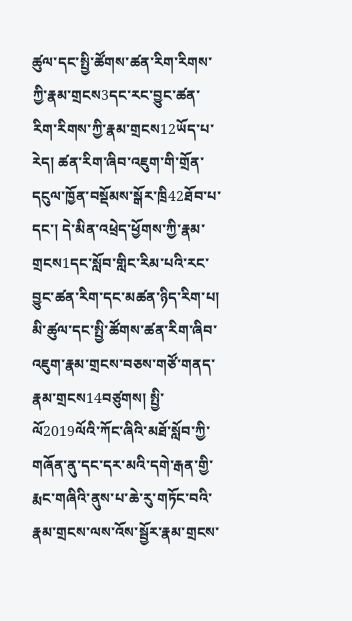ཚུལ་དང་སྤྱི་ཚོགས་ཚན་རིག་རིགས་ཀྱི་རྣམ་གྲངས3དང་རང་བྱུང་ཚན་རིག་རིགས་ཀྱི་རྣམ་གྲངས12ཡོད་པ་རེད། ཚན་རིག་ཞིབ་འཇུག་གི་གྲོན་དངུལ་ཁྱོན་བསྡོམས་སྒོར་ཁྲི42ཐོབ་པ་དང་། དེ་མིན་འཕྲེད་ཕྱོགས་ཀྱི་རྣམ་གྲངས1དང་སློབ་གླིང་རིམ་པའི་རང་བྱུང་ཚན་རིག་དང་མཚན་ཉིད་རིག་པ། མི་ཚུལ་དང་སྤྱི་ཚོགས་ཚན་རིག་ཞིབ་འཇུག་རྣམ་གྲངས་བཅས་གཙོ་གནད་རྣམ་གྲངས14བཙུགས། སྤྱི་ལོ2019ལོའི་ཀོང་ཞིའི་མཐོ་སློབ་ཀྱི་གཞོན་ནུ་དང་དར་མའི་དགེ་རྒན་གྱི་རྨང་གཞིའི་ནུས་པ་ཆེ་རུ་གཏོང་བའི་རྣམ་གྲངས་ལས་འོས་སྦྱོར་རྣམ་གྲངས་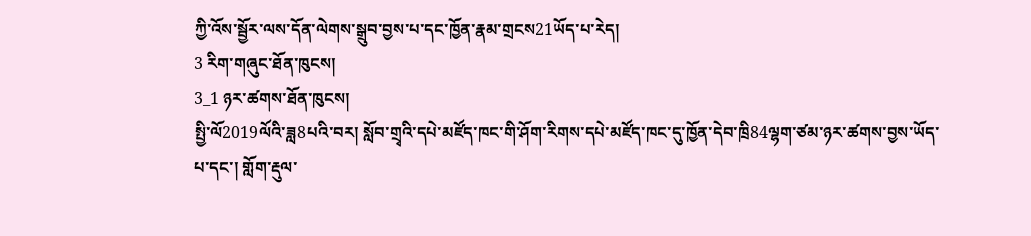ཀྱི་འོས་སྦྱོར་ལས་དོན་ལེགས་སྒྲུབ་བྱས་པ་དང་ཁྱོན་རྣམ་གྲངས21ཡོད་པ་རེད།
3 རིག་གཞུང་ཐོན་ཁུངས།
3_1 ཉར་ཚགས་ཐོན་ཁུངས།
སྤྱི་ལོ2019ལོའི་ཟླ8པའི་བར། སློབ་གྲྭའི་དཔེ་མཛོད་ཁང་གི་ཤོག་རིགས་དཔེ་མཛོད་ཁང་དུ་ཁྱོན་དེབ་ཁྲི84ལྷག་ཙམ་ཉར་ཚགས་བྱས་ཡོད་པ་དང་། གློག་རྡུལ་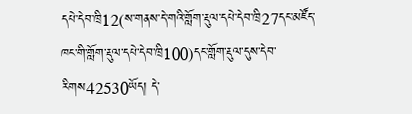དཔེ་དེབ་ཁྲི12(ས་གནས་དེ་གའི་གློག་རྡུལ་དཔེ་དེབ་ཁྲི27དང་མཛོད་ཁང་གི་གློག་རྡུལ་དཔེ་དེབ་ཁྲི100)དང་གློག་རྡུལ་དུས་དེབ་རིགས42530ཡོད། དེ་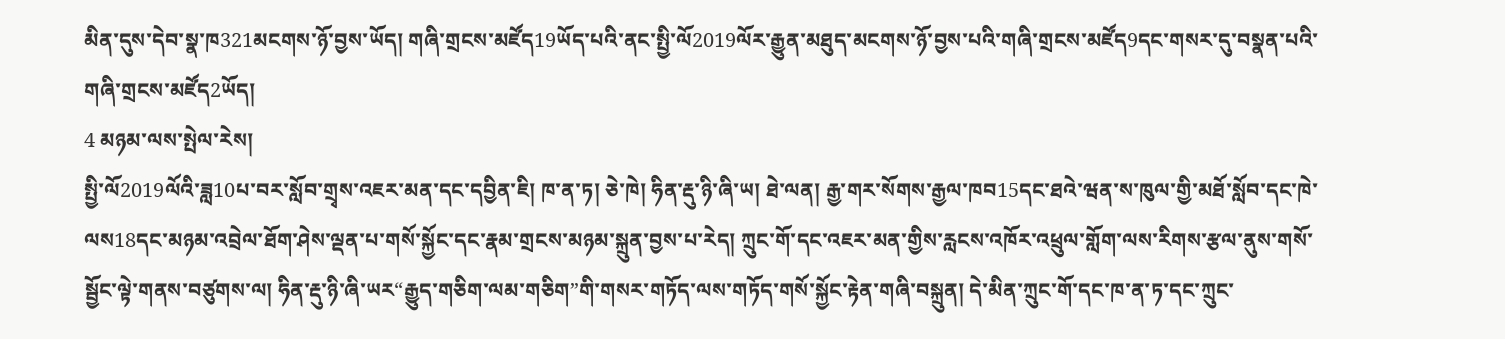མིན་དུས་དེབ་སྣ་ཁ321མངགས་ཉོ་བྱས་ཡོད། གཞི་གྲངས་མཛོད19ཡོད་པའི་ནང་སྤྱི་ལོ2019ལོར་རྒྱུན་མཐུད་མངགས་ཉོ་བྱས་པའི་གཞི་གྲངས་མཛོད9དང་གསར་དུ་བསྣན་པའི་གཞི་གྲངས་མཛོད2ཡོད།
4 མཉམ་ལས་སྤེལ་རེས།
སྤྱི་ལོ2019ལོའི་ཟླ10པ་བར་སློབ་གྲྭས་འཇར་མན་དང་དབྱིན་ཇི། ཁ་ན་ཏ། ཅེ་ཁེ། ཧིན་རྡུ་ཉི་ཞི་ཡ། ཐེ་ལན། རྒྱ་གར་སོགས་རྒྱལ་ཁབ15དང་ཐའེ་ཝན་ས་ཁུལ་གྱི་མཐོ་སློབ་དང་ཁེ་ལས18དང་མཉམ་འབྲེལ་ཐོག་ཤེས་ལྡན་པ་གསོ་སྐྱོང་དང་རྣམ་གྲངས་མཉམ་སྐྲུན་བྱས་པ་རེད། ཀྲུང་གོ་དང་འཇར་མན་གྱིས་རླངས་འཁོར་འཕྲུལ་གློག་ལས་རིགས་རྩལ་ནུས་གསོ་སྦྱོང་ལྟེ་གནས་བཙུགས་ལ། ཧིན་རྡུ་ཉི་ཞི་ཡར“རྒྱུད་གཅིག་ལམ་གཅིག”གི་གསར་གཏོད་ལས་གཏོད་གསོ་སྐྱོང་རྟེན་གཞི་བསྐྲུན། དེ་མིན་ཀྲུང་གོ་དང་ཁ་ན་ཏ་དང་ཀྲུང་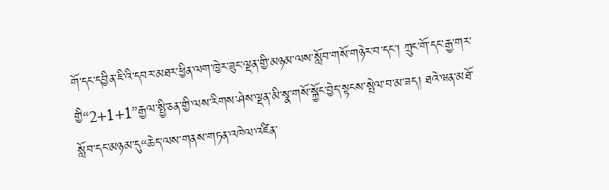གོ་དང་དབྱིན་ཇི་འི་དབར་མཐར་ཕྱིན་ལག་ཁྱེར་ཟུང་ལྡན་གྱི་མཉམ་ལས་སློབ་གསོ་གཉེར་བ་དང་། ཀྲུང་གོ་དང་རྒྱ་གར་གྱི“2+1+1”རྒྱལ་སྤྱི་ཅན་གྱི་ལས་རིགས་ཤེས་ལྡན་མི་སྣ་གསོ་སྐྱོང་བྱེད་སྟངས་སྤེལ་བ་མ་ཟད། ཐའེ་ཝན་མཐོ་སློབ་དང་མཉམ་དུ“ཆེད་ལས་གནས་གཏན་འཁེལ་འཛིན་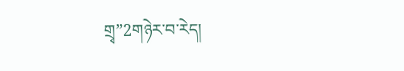གྲྭ”2གཉེར་བ་རེད།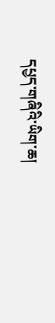དཔྱད་གཞིའི་ཡིག་ཆ།